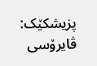پزیشکێک: ڤایرۆسی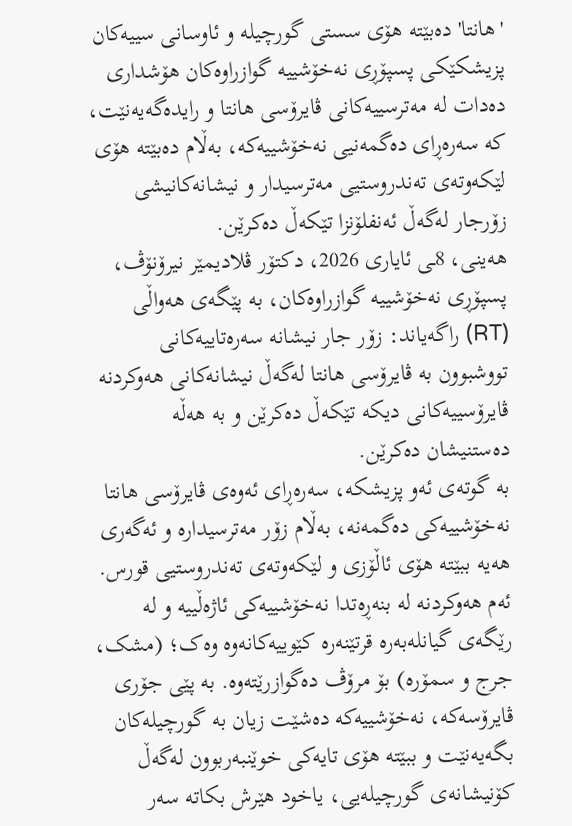'هانتا' دەبێتە هۆی سستی گورچیلە و ئاوسانی سییەکان
پزیشکێکی پسپۆڕی نەخۆشییە گوازراوەکان هۆشداری دەدات لە مەترسییەکانی ڤایرۆسی هانتا و رایدەگەیەنێت، کە سەرەڕای دەگمەنیی نەخۆشییەکە، بەڵام دەبێتە هۆی لێکەوتەی تەندروستیی مەترسیدار و نیشانەکانیشی زۆرجار لەگەڵ ئەنفلۆنزا تێکەڵ دەکرێن.
هەینی، 8ـی ئایاری 2026، دکتۆر ڤلادیمێر نیرۆنۆڤ، پسپۆڕی نەخۆشییە گوازراوەکان، بە پێگەی هەواڵی (RT) راگەیاند: زۆر جار نیشانە سەرەتاییەکانی تووشبوون بە ڤایرۆسی هانتا لەگەڵ نیشانەکانی هەوکردنە ڤایرۆسییەکانی دیکە تێکەڵ دەکرێن و بە هەڵە دەستنیشان دەکرێن.
بە گوتەی ئەو پزیشکە، سەرەڕای ئەوەی ڤایرۆسی هانتا نەخۆشییەکی دەگمەنە، بەڵام زۆر مەترسیدارە و ئەگەری هەیە ببێتە هۆی ئاڵۆزی و لێکەوتەی تەندروستیی قورس. ئەم هەوکردنە لە بنەڕەتدا نەخۆشییەکی ئاژەڵییە و لە رێگەی گیانلەبەرە قرتێنەرە کێوییەکانەوە وەک؛ (مشک، جرج و سمۆرە) بۆ مرۆڤ دەگوازرێتەوە. بە پێی جۆری ڤایرۆسەکە، نەخۆشییەکە دەشێت زیان بە گورچیلەکان بگەیەنێت و ببێتە هۆی تایەکی خوێنبەربوون لەگەڵ کۆنیشانەی گورچیلەیی، یاخود هێرش بکاتە سەر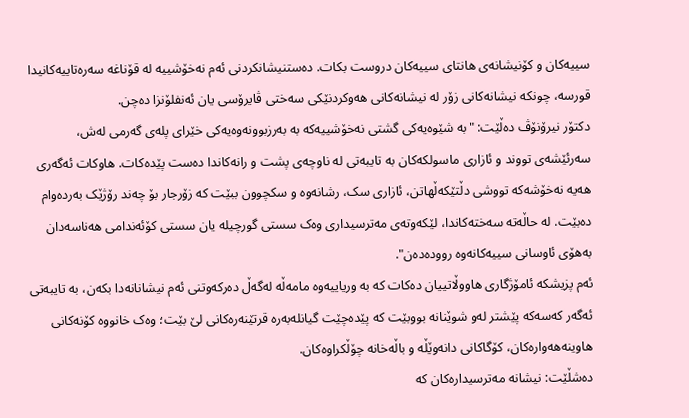سییەکان و کۆنیشانەی هانتای سییەکان دروست بکات. دەستنیشانکردنی ئەم نەخۆشییە لە قۆناغە سەرەتاییەکانیدا قورسە، چونکە نیشانەکانی زۆر لە نیشانەکانی هەوکردنێکی سەختی ڤایرۆسی یان ئەنفلۆنزا دەچن.
دکتۆر نیرۆنۆڤ دەڵێت: "بە شێوەیەکی گشتی نەخۆشییەکە بە بەرزبوونەوەیەکی خێرای پلەی گەرمی لەش، سەرئێشەی تووند و ئازاری ماسولکەکان بە تایبەتی لە ناوچەی پشت و رانەکاندا دەست پێدەکات. هاوکات ئەگەری هەیە نەخۆشەکە تووشی دڵتێکەڵهاتن، ئازاری سک، رشانەوە و سکچوون ببێت کە زۆرجار بۆ چەند رۆژێک بەردەوام دەبێت. لە حاڵەتە سەختەکاندا، لێکەوتەی مەترسیداری وەک سستی گورچیلە یان سستی کۆئەندامی هەناسەدان بەهۆی ئاوسانی سییەکانەوە روودەدەن".
ئەم پزیشکە ئامۆژگاری هاووڵاتییان دەکات کە بە وریاییەوە مامەڵە لەگەڵ دەرکەوتنی ئەم نیشانانەدا بکەن، بە تایبەتی ئەگەر کەسەکە پێشتر لەو شوێنانە بووبێت کە پێدەچێت گیانلەبەرە قرتێنەرەکانی لێ بێت؛ وەک خانووە کۆنەکانی هاوینەهەوارەکان، کۆگاکانی دانەوێڵە و باڵەخانە چۆڵکراوەکان.
دەشڵێت: نیشانە مەترسیدارەکان کە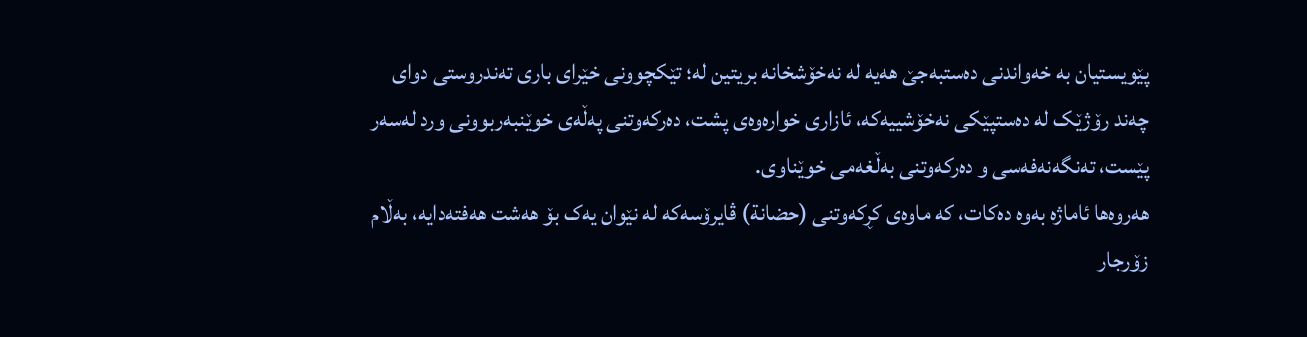پێویستیان بە خەواندنی دەستبەجێ هەیە لە نەخۆشخانە بریتین لە؛ تێکچوونی خێرای باری تەندروستی دوای چەند رۆژێک لە دەستپێکی نەخۆشییەکە، ئازاری خوارەوەی پشت، دەرکەوتنی پەڵەی خوێنبەربوونی ورد لەسەر پێست، تەنگەنەفەسی و دەرکەوتنی بەڵغەمی خوێناوی.
هەروەها ئاماژە بەوە دەکات، کە ماوەی کڕکەوتنی (حضانة) ڤایرۆسەکە لە نێوان یەک بۆ هەشت هەفتەدایە، بەڵام زۆرجار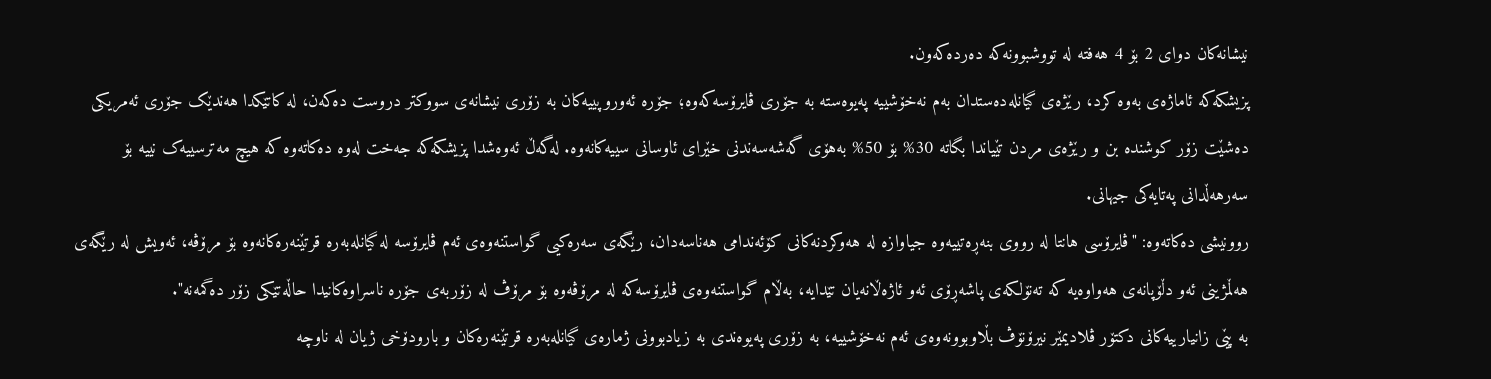نیشانەکان دوای 2 بۆ 4 هەفتە لە تووشبوونەکە دەردەکەون.
پزیشکەکە ئاماژەی بەوە کرد، رێژەی گیانلەدەستدان بەم نەخۆشییە پەیوەستە بە جۆری ڤایرۆسەکەوە؛ جۆرە ئەوروپییەکان بە زۆری نیشانەی سووکتر دروست دەکەن، لە کاتێکدا هەندێک جۆری ئەمریکی دەشێت زۆر کوشندە بن و رێژەی مردن تێیاندا بگاتە 30% بۆ 50% بەهۆی گەشەسەندنی خێرای ئاوسانی سییەکانەوە. لەگەڵ ئەوەشدا پزیشکەکە جەخت لەوە دەکاتەوە کە هیچ مەترسییەک نییە بۆ سەرهەڵدانی پەتایەکی جیهانی.
روونیشی دەکاتەوە: "ڤایرۆسی هانتا لە رووی بنەڕەتییەوە جیاوازە لە هەوکردنەکانی کۆئەندامی هەناسەدان، رێگەی سەرەکیی گواستنەوەی ئەم ڤایرۆسە لە گیانلەبەرە قرتێنەرەکانەوە بۆ مرۆڤە، ئەویش لە رێگەی هەڵمژینی ئەو دڵۆپانەی هەواوەیە کە تەنۆلکەی پاشەڕۆی ئەو ئاژەڵانەیان تێدایە، بەڵام گواستنەوەی ڤایرۆسەکە لە مرۆڤەوە بۆ مرۆڤ لە زۆربەی جۆرە ناسراوەکانیدا حاڵەتێکی زۆر دەگمەنە".
بە پێی زانیارییەکانی دکتۆر ڤلادیمێر نیرۆنۆڤ بڵاوبوونەوەی ئەم نەخۆشییە، بە زۆری پەیوەندی بە زیادبوونی ژمارەی گیانلەبەرە قرتێنەرەکان و بارودۆخی ژیان لە ناوچە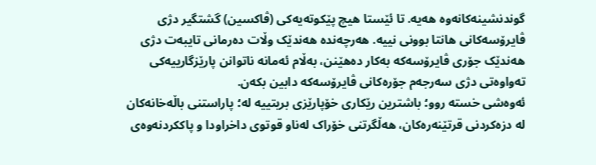گوندنشینەکانەوە هەیە. تا ئێستا هیچ پێکوتەیەکی (ڤاکسین) گشتگیر دژی ڤایرۆسەکانی هانتا بوونی نییە. هەرچەندە هەندێک وڵات دەرمانی تایبەت دژی هەندێک جۆری ڤایرۆسەکە بەکار دەهێنن، بەڵام ئەمانە ناتوانن پارێزگارییەکی تەواوەتی دژی سەرجەم جۆرەکانی ڤایرۆسەکە دابین بکەن.
ئەوەشی خستە روو؛ باشترین رێکاری خۆپارێزی بریتییە لە؛ پاراستنی باڵەخانەکان لە دزەکردنی قرتێنەرەکان، هەڵگرتنی خۆراک لەناو قوتوی داخراودا و پاککردنەوەی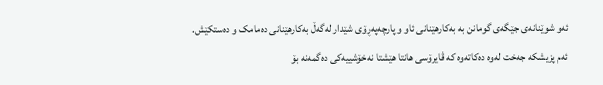ئەو شوێنانەی جێگەی گومانن بە بەکارهێنانی ئاو و پارچەپەڕۆی شێدار لەگەڵ بەکارهێنانی دەمامک و دەستکێش.
ئەم پزیشکە جەخت لەوە دەکاتەوە کە ڤایرۆسی هانتا هێشتا نەخۆشییەکی دەگمەنە بۆ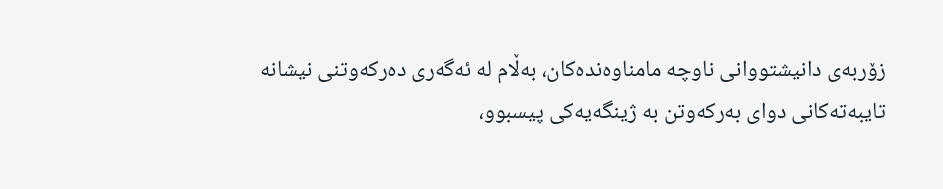زۆربەی دانیشتووانی ناوچە مامناوەندەکان، بەڵام لە ئەگەری دەرکەوتنی نیشانە تایبەتەکانی دوای بەرکەوتن بە ژینگەیەکی پیسبوو،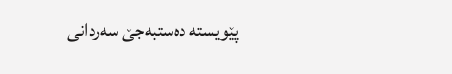پێویستە دەستبەجێ سەردانی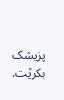پزیشک بکرێت.